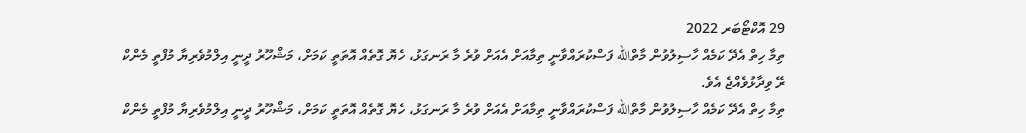29 އޮކްޓޯބަރ 2022
ތިމާ ހިތް އެދޭ ކަމެއް ހާސިލުވުން މާތްالله ފަސްކުރައްވާނީ ތިމާއަށް އެއަށް ވުރެ މާ ރަނގަޅު، ހެޔޮ ގޮތެއް އޮތަތީ ކަމަށް، މަޝްހޫރު ދީނީ އިލްމުވެރިޔާ މުފްތީ މެންކް ރޭ ވިދާޅުވެއްޖެ އެވެ.
ތިމާ ހިތް އެދޭ ކަމެއް ހާސިލުވުން މާތްالله ފަސްކުރައްވާނީ ތިމާއަށް އެއަށް ވުރެ މާ ރަނގަޅު، ހެޔޮ ގޮތެއް އޮތަތީ ކަމަށް، މަޝްހޫރު ދީނީ އިލްމުވެރިޔާ މުފްތީ މެންކް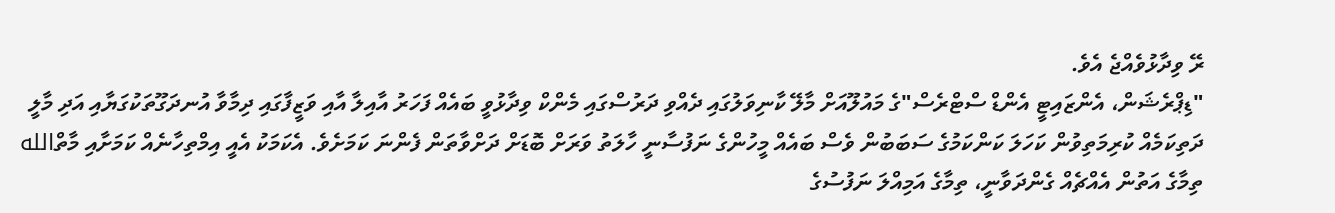ރޭ ވިދާޅުވެއްޖެ އެވެ.
"ޑިޕްރެޝަން، އެންޒައިޓީ އެންޑް ސްޓްރެސް"ގެ މައުލޫއަށް މާލޭ ކާނިވަލުގައި ދެއްވި ދަރުސްގައި މެންކް ވިދާޅުވީ ބައެއް ފަހަރު އާއިލާ އާއި ވަޒީފާގައި ދިމާވާ އުނދަގޫތަކުގަޔާއި އަދި މާލީ ދަތިކަމެއް ކުރިމަތިވުން ކަހަލަ ކަންކަމުގެ ސަބަބުން ވެސް ބައެއް މީހުންގެ ނަފުސާނީ ހާލަތު ވަރަށް ބޮޑަށް ދަށްވާތަން ފެންނަ ކަމަށެވެ. އެކަމަކު އެއީ އިމްތިހާނެއް ކަމަށާއި މާތްالله ތިމާގެ އަތުން އެއްޗެއް ގެންދަވާނީ، ތިމާގެ އަމިއްލަ ނަފުސުގެ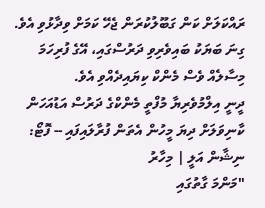ރައްކަލަށް ކަން ގަބޫލުކުރަން ޖެހޭ ކަމަށް ވިދާޅުވި އެވެ.
ގިނަ ބަޔަކު ބައިވެރިވި ދަރުސްގައި، އޭގެ ފުރިހަމަ މިސާލެއް ވެސް މެންކް ކިޔައިދެއްވި އެވެ.
ދީނީ އިލްމުވެރިޔާ މުފްތީ މެންކްގެ ދަރުސް އަޑުއަހަން ކާނިވަލަށް ދިޔަ މީހުން އެތަން ފުރާލައިފައި -- ފޮޓޯ: ނިޝާން އަލީ | މިހާރު
"މަންމަ ގާތުގައި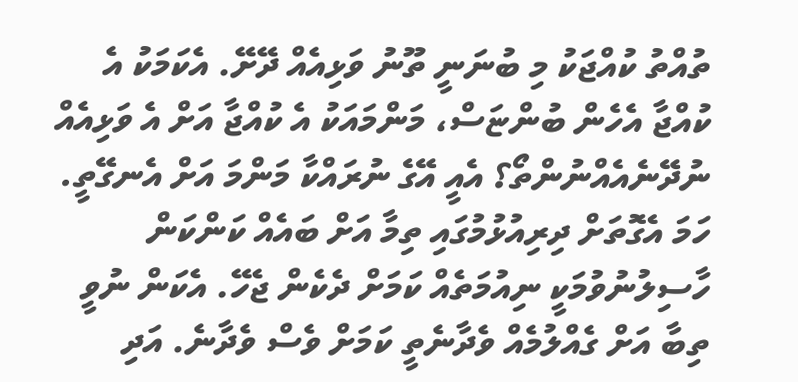ތުއްތު ކުއްޖަކު މި ބުނަނީ ތޫނު ވަޅިއެއް ދޭށޭ. އެކަމަކު އެ ކުއްޖާ އެހެން ބުންޏަސް، މަންމައަކު އެ ކުއްޖާ އަށް އެ ވަޅިއެއް ނުދޭނެއެއްނުންތޯ؟ އެއީ އޭގެ ނުރައްކާ މަންމަ އަށް އެނގޭތީ. ހަމަ އެގޮތަށް ދިރިއުޅުމުގައި ތިމާ އަށް ބައެއް ކަންކަން ހާސިލުނުވުމަކީ ނިއުމަތެއް ކަމަށް ދެކެން ޖެހޭ. އެކަން ނުވީ ތިބާ އަށް ގެއްލުމެއް ވެދާނެތީ ކަމަށް ވެސް ވެދާނެ. އަދި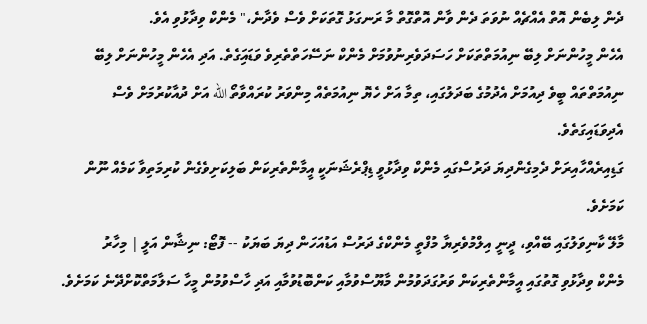ދެން ލިބެން އޮތް އެއްޗެއް ނުވަތަ ދެން ވާން އޮތްގޮތް މާ ރަނގަޅު ގޮތަކަށް ވެސް ވެދާނެ،" މެންކް ވިދާޅުވި އެވެ.
އެހެން މީހުންނަށް ލިބޭ ނިއުމަތްތަކަށް ހަސަދަވެރިނުވުމަށް މެންކް ނަސޭހަތްތެރިވެ ވަޑައިަގެތެ. އަދި އެހެން މީހުންނަށް ލިބޭ ނިއުމަތްތައް ބީވެ ދިއުމަށް އެދުމުގެ ބަދަލުގައި، ތިމާ އަށް ހެޔޮ ނިއުމަތެއް މިންވަރު ކުރައްވާތޯ الله އަށް ދުއާކުރުމަށް ވެސް އެދިވަޑައިގަތެވެ.
ގަޑިއިރެއްހާއިރަށް ދެމިގެންދިޔަ ދަރުސްގައި މެންކް ވިދާޅުވީ ޑިޕްރެޝަނަކީ އީމާންތެރިކަން ބަލިކަށިވެގެން ކުރިމަތިވާ ކަމެއް ނޫން ކަމަށެވެ.
މާލޭ ކާނިވަލުގައި ބޭއްވި، ދީނީ އިލްމުވެރިޔާ މުފްތީ މެންކްގެ ދަރުސް އަޑުއަހަން ދިޔަ ބަޔަކު -- ފޮޓޯ: ނިޝާން އަލީ | މިހާރު
މެންކް ވިދާޅުވި ގޮތުގައި އީމާންތެރިކަން ވަރުގަދަވުމުން މާޔޫސްވުމާއި ކަންބޮޑުވުމާއި އަދި ހާސްވުމުން މީހާ ސަލާމަތްކޮށްދޭނެ ކަމަށެވެ.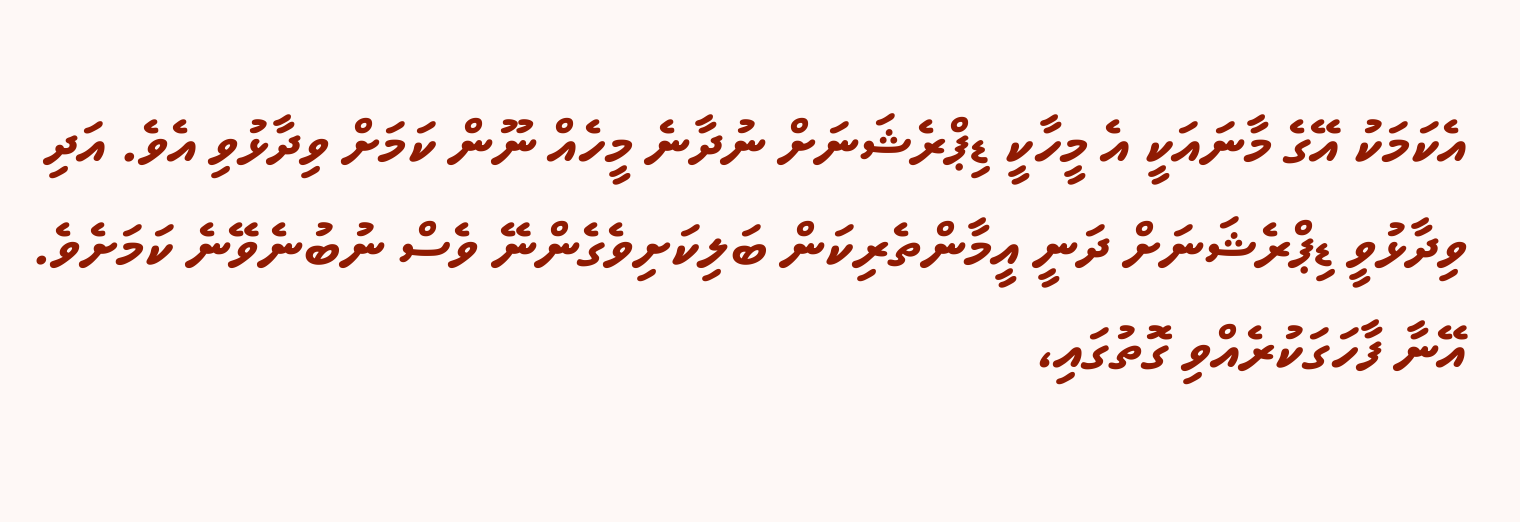އެކަމަކު އޭގެ މާނައަކީ އެ މީހާކީ ޑިޕްރެޝަނަށް ނުދާނެ މީހެއް ނޫން ކަމަށް ވިދާޅުވި އެވެ. އަދި ވިދާޅުވީ ޑިޕްރެޝަނަށް ދަނީ އީމާންތެރިކަން ބަލިކަށިވެގެންނޭ ވެސް ނުބުނެވޭނެ ކަމަށެވެ. އޭނާ ފާހަގަކުރެއްވި ގޮތުގައި،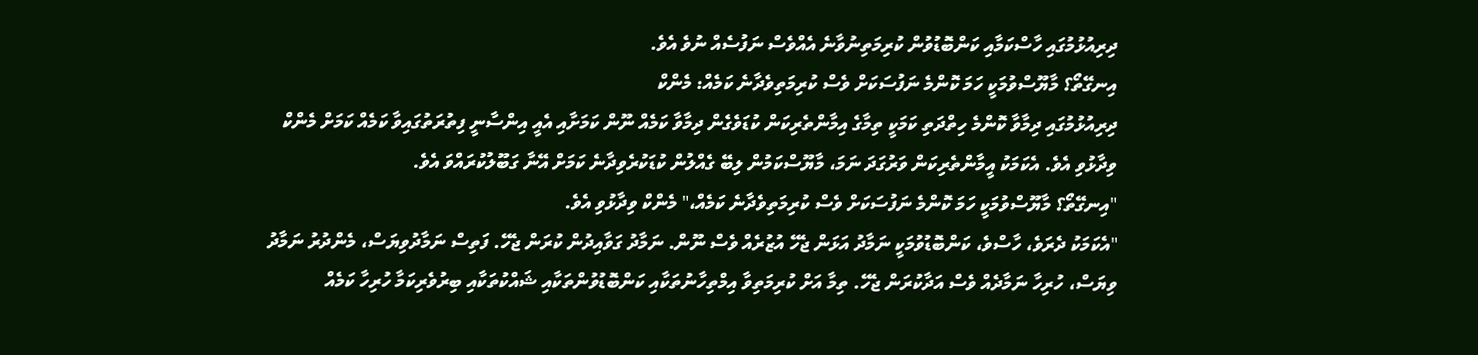ދިރިއުޅުމުގައި ހާސްކަމާއި ކަންބޮޑުވުން ކުރިމަތިނުވާނެ އެއްވެސް ނަފުސެއް ނުވެ އެވެ.
އިނގޭތޯ؟ މާޔޫސްވުމަކީ ހަމަ ކޮންމެ ނަފުސަކަށް ވެސް ކުރިމަތިވެދާނެ ކަމެއް: މެންކް
ދިރިއުޅުމުގައި ދިމާވާ ކޮންމެ ހިތްދަތި ކަމަކީ ތިމާގެ އިމާންތެރިކަން ކުޑަވެގެން ދިމާވާ ކަމެއް ނޫން ކަމަށާއި އެއީ އިންސާނީ ފިތުރަތުގައިވާ ކަމެއް ކަމަށް މެންކް ވިދާޅުވި އެވެ. އެކަމަކު އީމާންތެރިކަން ވަރުގަދަ ނަމަ، މާޔޫސްކަމުން ލިބޭ ގެއްލުން ކުޑަކުރެވިދާނެ ކަމަށް އޭނާ ގަބޫލުކުރައްވަ އެވެ.
"އިނގޭތޯ؟ މާޔޫސްވުމަކީ ހަމަ ކޮންމެ ނަފުސަކަށް ވެސް ކުރިމަތިވެދާނެ ކަމެއް،" މެންކް ވިދާޅުވި އެވެ.
"އެކަމަކު ދެރަވެ، ހާސްވެ، ކަންބޮޑުވުމަކީ ނަމާދު އަޅަން ޖެހޭ އުޒުރެއް ވެސް ނޫން. ނަމާދު ގަވާއިދުން ކުރަން ޖެހޭ. ފަތިސް ނަމާދުވިޔަސް، މެންދުރު ނަމާދު ވިޔަސް، ހުރިހާ ނަމާދެއް ވެސް އަދާކުރަން ޖެހޭ. ތިމާ އަށް ކުރިމަތިވާ އިމްތިހާނުތަކާއި ކަންބޮޑުވުންތަކާއި ޝައްކުތަކާއި ބިރުވެރިކަމާ ހުރިހާ ކަމެއް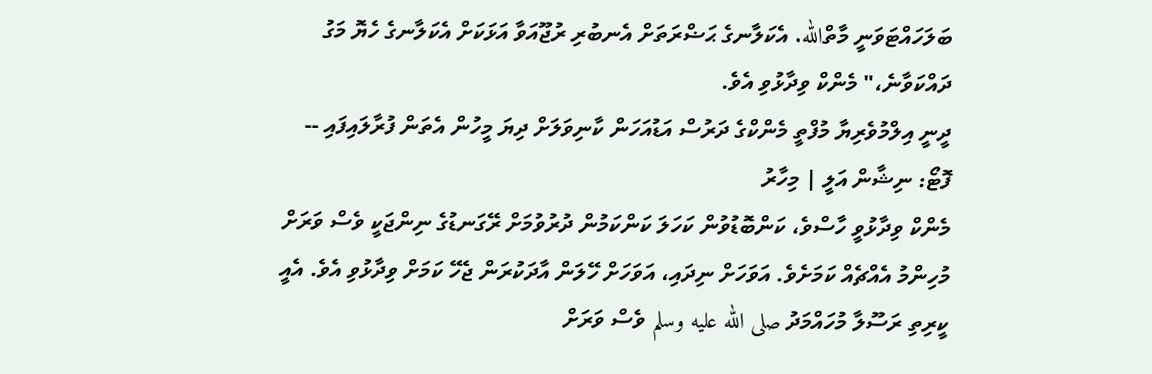ބަލަހައްޓަވަނީ މާތްالله. އެކަލާނގެ ޙަޟްރަތަށް އެނބުރި ރުޖޫއަވާ އަޅަކަށް އެކަލާނގެ ހެޔޮ މަގު ދައްކަވާނެ،" މެންކް ވިދާޅުވި އެވެ.
ދީނީ އިލްމުވެރިޔާ މުފްތީ މެންކްގެ ދަރުސް އަޑުއަހަން ކާނިވަލަށް ދިޔަ މީހުން އެތަން ފުރާލައިފައި -- ފޮޓޯ: ނިޝާން އަލީ | މިހާރު
މެންކް ވިދާޅުވީ ހާސްވެ، ކަންބޮޑުވުން ކަހަލަ ކަންކަމުން ދުރުވުމަށް ރޭގަނޑުގެ ނިންޖަކީ ވެސް ވަރަށް މުހިންމު އެއްޗެއް ކަމަށެވެ. އަވަހަށް ނިދައި، އަވަހަށް ހޭލަން އާދަކުރަން ޖެހޭ ކަމަށް ވިދާޅުވި އެވެ. އެއީ ކީރިތި ރަސޫލާ މުހައްމަދު صلى الله عليه وسلم ވެސް ވަރަށް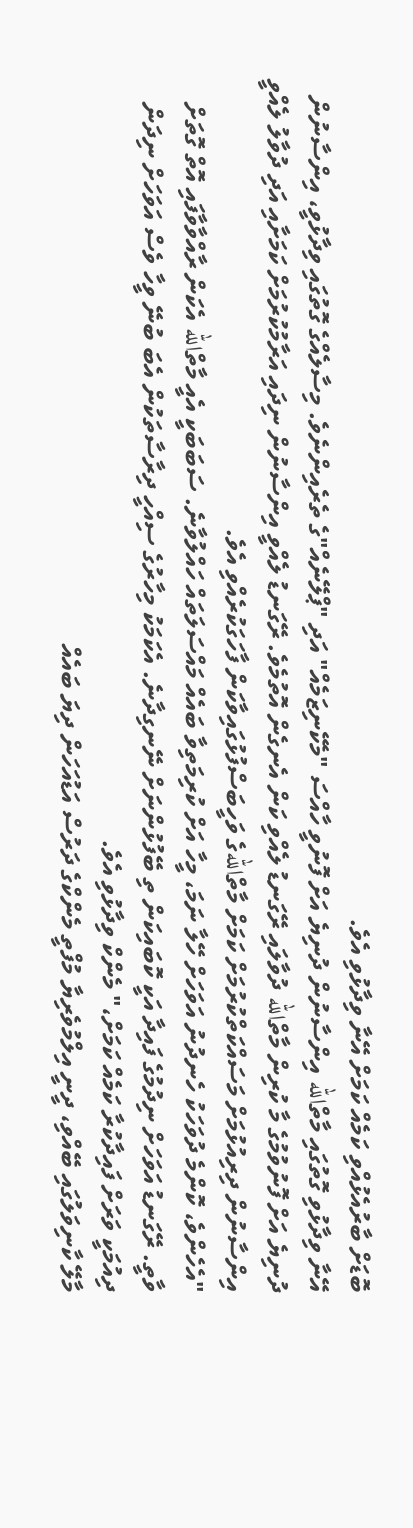ބޮޑަށް ބާރުއެޅުއްވި ކަމެއް ކަމަށް އޭނާ ވިދާޅުވި އެވެ.
އޭނާ ވިދާޅުވި ގޮތުގައި މާތްالله އިންސާނުން ދުނިޔެ އަށް ފޮނުވީ ހާއްސަ "މެކޭނިޒަމެއް" އަދި "ޕްލޭނެއް"ގެ ތެރެއިންނެވެ. މިސާލެއްގެ ގޮތުގައި ވިދާޅުވީ، އިންސާނުން ދުނިޔެ އަށް ފޮނުވުމުގެ މާ ކުރިން މާތްالله ދުވާލައި ރޭގަނޑު ލެއްވި ކަން އެނގެން އޮތުމެވެ. ރޭގަނޑު ލެއްވީ އިންސާނުން ނިދައި އަރާމުކުރުމަށް ކަމަށާއި އަދި ދުވާލު ލެއްވީ އިންސާނުން ދިރިއުޅުމަށް މަސައްކަތްކުރުމަށް ކަމަށް މާތްاللهގެ ވަހީބަސްފުޅުގައިވާކަން ފާހަގަކުރެއްވި އެވެ.
"އެހެންވެ، ކޮންމެ ދުވަހަކު ހެނދުނު އަވަހަށް ހޭލާ ނަމަ، މީހާ އަށް ކުރިމަތިވާ ބައެއް މައްސަލަތައް ހައްލުވާނެ. ސަބަބަކީ އެއީ މާތްالله އެކަން ރާއްވާވާފައި އޮތް ގޮތަށް ވާތީ. ރޭގަނޑު އަވަހަށް ނިދުމުގެ ފައިދާ އަކީ ކޮބައިކަން ތި ބޭފުޅުންނަށް ނޭނގިދާނެ. އެކަމަކު މިހާރުގެ ސިއްހީ ދިރާސާތަކުން އެބަ ބުނޭ ވީހާ ވެސް އަވަހަށް ނިދަން ދިއުމަކީ ވަރަށް ފައިދާކުރާ ކަމެއް ކަމަށް،" މެންކް ވިދާޅުވި އެވެ.
މާލޭ ކާނިވަލުގައި ބޭއްވި، ދީނީ އިލްމުވެރިޔާ މުފްތީ މެންކްގެ ދަރުސް އަޑުއަހަން ދިޔަ ބައެއް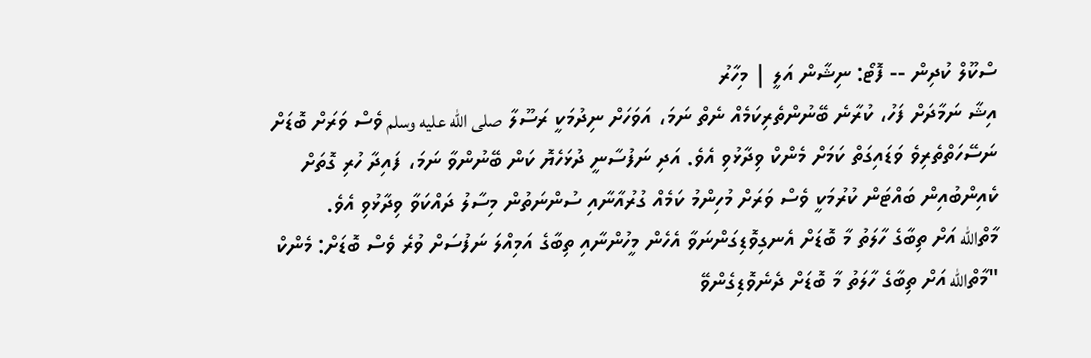ސްކޫލް ކުދިން -- ފޮޓޯ: ނިޝާން އަލީ | މިހާރު
އިޝާ ނަމާދަށް ފަހު، ކުރާނެ ބޭނުންތެރިކަމެއް ނެތް ނަމަ، އަވަހަށް ނިދުމަކީ ރަސޫލާ صلى الله عليه وسلم ވެސް ވަރަށް ބޮޑަށް ނަސޭހަތްތެރިވެ ވަޑައިގަތް ކަމަށް މެންކް ވިދާޅުވި އެވެ. އަދި ނަފުސާނީ ދުޅަހެޔޮ ކަން ބޭނުންވާ ނަމަ، ފައިދާ ހުރި ގޮތަށް ކެއިންބުއިން ބައްޓަން ކުރުމަކީ ވެސް ވަރަށް މުހިންމު ކަމެއް ގުރުއާނާއި ސުންނަތުން މިސާލު ދައްކަވާ ވިދާޅުވި އެވެ.
މާތްالله އަށް ތިބާގެ ހާލަތު މާ ބޮޑަށް އެނގިވޮޑިގަންނަވާ އެހެން މީހުންނާއި ތިބާގެ އަމިއްލަ ނަފުސަށް ވުރެ ވެސް ބޮޑަށް: މެންކް
"މާތްالله އަށް ތިބާގެ ހާލަތު މާ ބޮޑަށް ދެނެވޮޑިގެންވޭ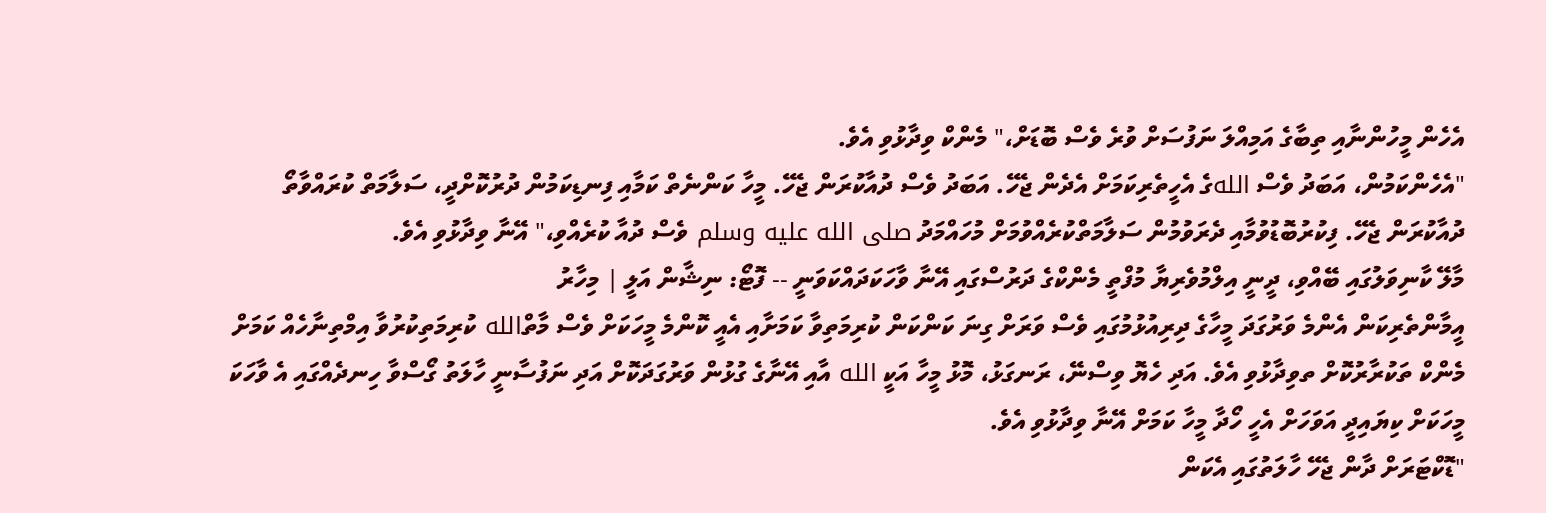އެހެން މީހުންނާއި ތިބާގެ އަމިއްލަ ނަފުސަށް ވުރެ ވެސް ބޮޑަށް،" މެންކް ވިދާޅުވި އެވެ.
"އެހެންކަމުން، އަބަދު ވެސް اللهގެ އެހީތެރިކަމަށް އެދެން ޖެހޭ. އަބަދު ވެސް ދުއާކުރަން ޖެހޭ. މީހާ ކަންނެތް ކަމާއި ފިނޑިކަމުން ދުރުކޮށްދީ، ސަލާމަތް ކުރައްވާތޯ ދުއާކުރަން ޖެހޭ. ފިކުރުބޮޑުވުމާއި ދެރަވުމުން ސަލާމަތްކުރެއްވުމަށް މުހައްމަދު صلى الله عليه وسلم ވެސް ދުއާ ކުރެއްވި،" އޭނާ ވިދާޅުވި އެވެ.
މާލޭ ކާނިވަލުގައި ބޭއްވި، ދީނީ އިލްމުވެރިޔާ މުފްތީ މެންކްގެ ދަރުސްގައި އޭނާ ވާހަކަދައްކަވަނީ -- ފޮޓޯ: ނިޝާން އަލީ | މިހާރު
އީމާންތެރިކަން އެންމެ ވަރުގަދަ މީހާގެ ދިރިއުޅުމުގައި ވެސް ވަރަށް ގިނަ ކަންކަން ކުރިމަތިވާ ކަމަށާއި އެއީ ކޮންމެ މީހަކަށް ވެސް މާތްالله ކުރިމަތިކުރުވާ އިމްތިނާހެއް ކަމަށް މެންކް ތަކުރާރުކޮށް ތވިދާޅުވި އެވެ. އަދި ހެޔޮ ވިސްނޭ، ރަނގަޅު، މޮޅު މީހާ އަކީ الله އާއި އޭނާގެ ގުޅުން ވަރުގަދަކޮށް އަދި ނަފުސާނީ ހާލަތު ގޯސްވާ ހިނދެއްގައި އެ ވާހަކަ މީހަކަށް ކިޔައިދީ އަވަހަށް އެހީ ހޯދާ މީހާ ކަމަށް އޭނާ ވިދާޅުވި އެވެ.
"ޑޮކްޓަރަށް ދާން ޖެހޭ ހާލަތުގައި އެކަން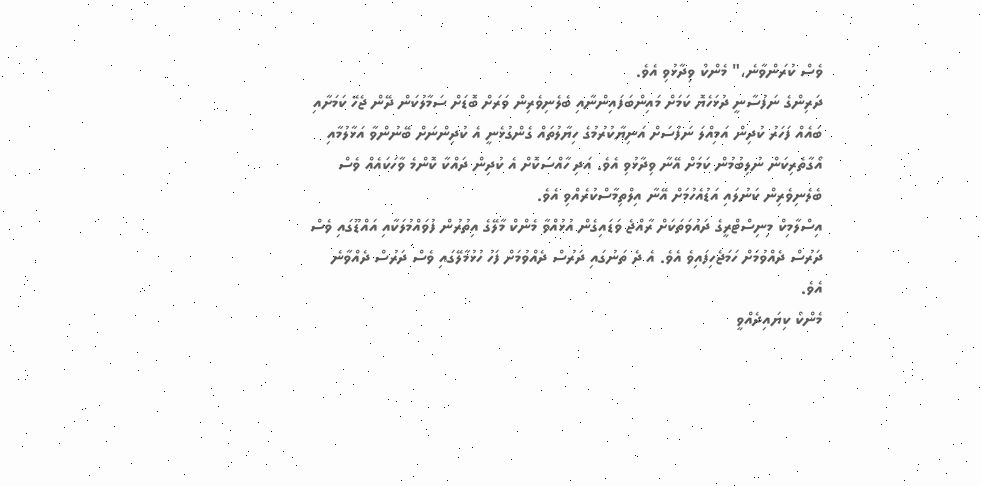ވެސް ކުރަންވާނެ،" މެންކް ވިދާޅުވި އެވެ.
ދަރިންގެ ނަފުސާނީ ދުޅަހެޔޮ ކަމަށް މައިންބަފައިންނާއި ބެލެނިވެރިން ވަރަށް ބޮޑަށް ސަމާލުކަން ދޭން ޖެހޭ ކަމަށާއި ބައެއް ފަހަރު ކުދިން އަމިއްލަ ނަފުސަށް އަނިޔާކުރުމުގެ ހިޔާލުތައް ގެންގުޅެނީ އެ ކުދިންނަށް ބޭނުންވާ އަޅާލުމާއި އޯގާތެރިކަން ނުލިބުމުން ކަމަށް އޭނާ ވިދާޅުވި އެވެ. އަދި ހާއްސަކޮށް އެ ކުދިން ދައްކާ ކޮންމެ ވާހަކައެއް ވެސް ބެލެނިވެރިން ކަނުލައި އަޑުއެހުމަށް އޭނާ އިލްތިމާސްކުރެއްވި އެވެ.
އިސްލާމިކް މިނިސްޓްރީގެ ދައުވަތަކަށް ރާއްޖެ ވަޑައިގެން އުޅުއްވާ މެންކް މާލޭގެ އިތުރުން ފުވައްމުލަކާއި އައްޑޫގައި ވެސް ދަރުސް ދެއްވުމަށް ހަމަޖެހިފައިވެ އެވެ. އެ ދެ ތަނުގައި ދަރުސް ދެއްވުމަށް ފަހު ހުޅުމާލޭގައި ވެސް ދަރުސް ދެއްވާނެ އެވެ.
މެންކް ކިޔައިދެއްވީ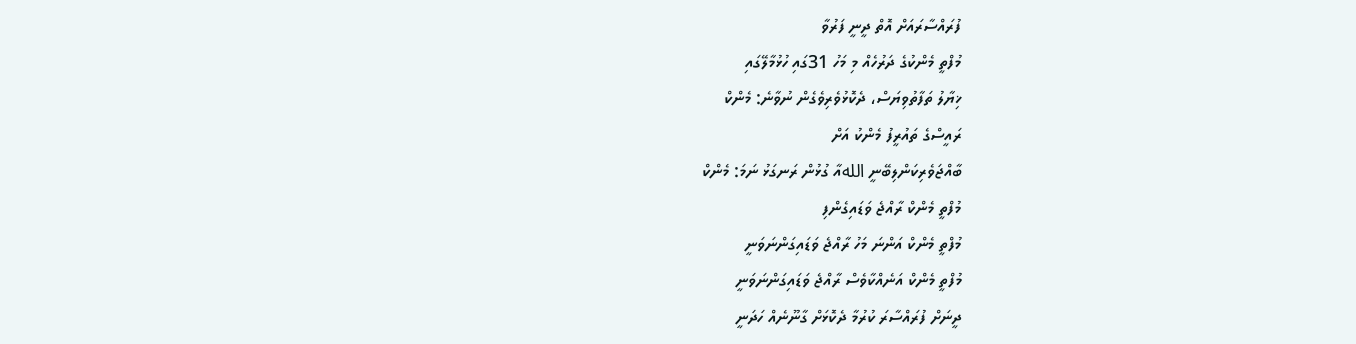ފުރައްސާރައަށް އޮތް ދީނީ ފަރުވާ
މުފްތީ މެންކުގެ ދަރުހެއް މި މަހު 31ގައި ހުޅުމާލޭގައި
ޚިޔާލު ތަފާތުވިޔަސް، ދެކޮޅުވެރިވެގެން ނުވާނެ: މެންކް
ރައީސްގެ ތައުރީފު މެންކު އަށް
ބާއްޖަވެރިކަންލިބޭނީ اللهއާ ގުޅުން ރަނގަޅު ނަމަ: މެންކް
މުފްތީ މެންކް ރާއްޖެ ވަޑައިގެންފި
މުފްތީ މެންކް އަންނަ މަހު ރާއްޖެ ވަޑައިގަންނަވަނީ
މުފްތީ މެންކް އަނެއްކާވެސް ރާއްޖެ ވަޑައިގަންނަވަނީ
ދީނަށް ފުރައްސާރަ ކުރުމާ ދެކޮޅަށް ގާނޫނެއް ހަދަނީ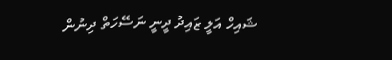ޝައިހް އަލީ ޒައިދު ދީނީ ނަސޭހަތް ދިނުން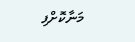މަނާކޮށްފި